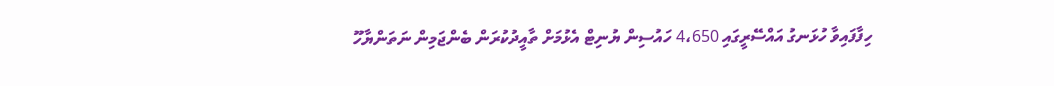ހިފާފައިވާ ހުޅަނގު އައްސޭރީގައި 4،650 ހައުސިން ޔުނިޓް އެޅުމަށް ތާއީދުކުރަން ބެންޖަމިން ނަތަންޔާހޫ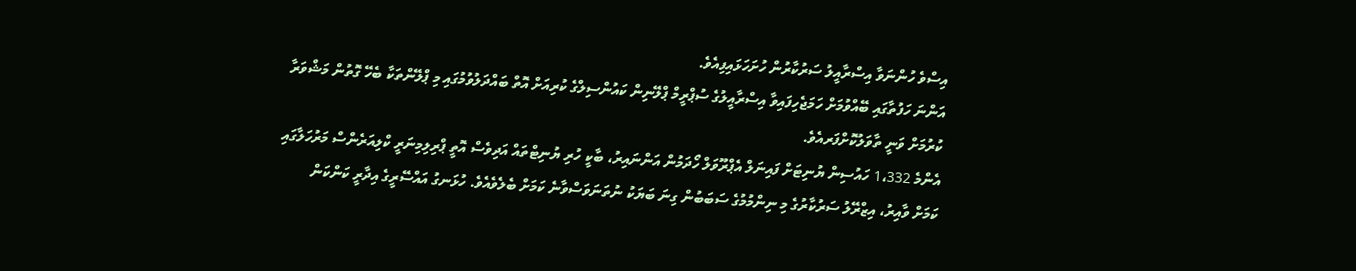އިސްވެ ހުންނަވާ އިސްރާއީލު ސަރުކާރުން ހުށަހަޅައިފިއެވެ.
އަންނަ ހަފުތާގައި ބޭއްވުމަށް ހަމަޖެހިފައިވާ އިސްރާއީލުގެ ސުޕްރީމް ޕްލޭނިން ކައުންސިލްގެ ކުރިއަށް އޮތް ބައްދަލުވުމުގައި މި ޕްލޭންތަކާ ބެހޭ ގޮތުން މަޝްވަރާ ކުރުމަށް ވަނީ ތާވަލުކޮށްފަރއެވެ.
އެންމެ 1،332 ހައުސިން ޔުނިޓަށް ފައިނަލް އެޕްރޫވަލް ހޯދަމުން އަންނައިރު، ބާކީ ހުރި ޔުނިޓްތައް އަދިވެސް އޮތީ ޕްރިލިމިނަރީ ކްލިއަރެންސް މަރުހަލާގައި ކަމަށް ވާއިރު، އިޒްރޭލު ސަރުކާރުގެ މި ނިންމުމުގެ ސަބަބުން ގިނަ ބަޔަކު ނުތަނަވަސްވާނެ ކަމަށް ބެލެވެއެވެ. ހުޅަނގު އައްސޭރީގެ އިދާރީ ކަންކަން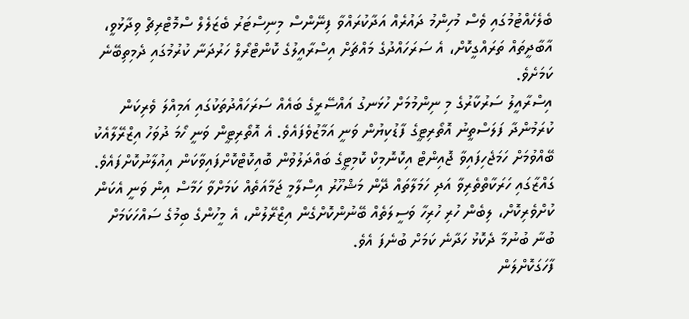ބެލެހެއްޓުމުގައި ވެސް މުހިންމު ދައުރެއް އަދާކުރައްވާ ފިނޭންސް މިނިސްޓަރު ބެޒަލެލް ސްމޮޓްރިޗް ވިދާޅުވީ، އާބާދީތައް ތަރައްގީކޮށް، އެ ސަރަހައްދުގެ މައްޗަށް އިސްރާއީލުގެ ކޮންޓްރޯލް ހަރުދަނާ ކުރުމުގައި ދެމިތިބޭނެ ކަމަށެވެ.
އިސްރާއީލު ސަރުކާރުގެ މި ނިންމުމަށް ހުޅަނގު އައްސޭރީގެ ބައެއް ސަރަހައްދުތަކުގައި އަމިއްލަ ވެރިކަން ކުރަމުންދާ ފަލަސްތީނު އޮތޯރިޓީގެ ފާޑުކިޔުން ވަނީ އަމާޒުވެފައެވެ. އެ އޮތޯރިޓީން ވަނީ ހޯމަ ދުވަހު އިޒްރޭލާއެކު ބޭއްވުމަށް ހަމަޖެހިފައިވާ ޖޮއިންޓް އިކޮނޮމިކް ކޮމިޓީގެ ބައްދަލުވުން ބޮއިކޮޓްކޮށްފައިވާކަން އިއުލާނުކޮށްފައެވެ.
ގައްޒާގައި ހަރަކާތްތެރިވާ އަދި ހަމަލާތައް ދޭން މަޝްހޫރު އިސްލާމީ ޖަމާއަތެއް ކަމަށްވާ ހަމާސް އިން ވަނީ އެކަން ކުށްވެރިކޮށް، ލިބެން ހުރި ހުރިހާ ވަސީލަތެއް ބޭނުންކޮށްގެން އިޒްރޭލުން، އެ މީހުންގެ ބިމުގެ ސައްހަކަމަށް ބުނާ ބުނުމާ ދެކޮޅު ހަދާނެ ކަމަށް ބުނެފަ އެވެ.
ފާހަގަކޮށްލަން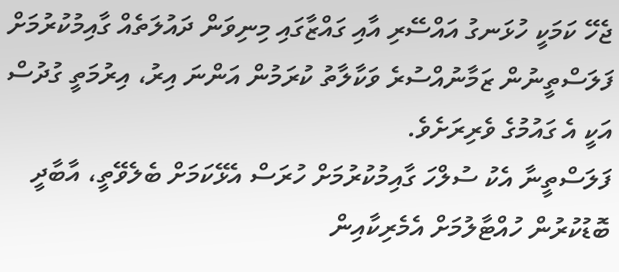ޖެހޭ ކަމަކީ ހުޅަނގު އައްސޭރި އާއި ގައްޒާގައި މިނިވަން ދައުލަތެއް ގާއިމުކުރުމަށް ފަލަސްތީނުން ޒަމާނުއްސުރެ ވަކާލާތު ކުރަމުން އަންނަ އިރު، އިރުމަތީ ގުދުސް އަކީ އެ ގައުމުގެ ވެރިރަށެވެ.
ފަލަސްތީނާ އެކު ސުލްހަ ގާއިމުކުރުމަށް ހުރަސް އެޅޭކަމަށް ބެލެވޭތީ، އާބާދީ ބޮޑުކުރުން ހުއްޓާލުމަށް އެމެރިކާއިން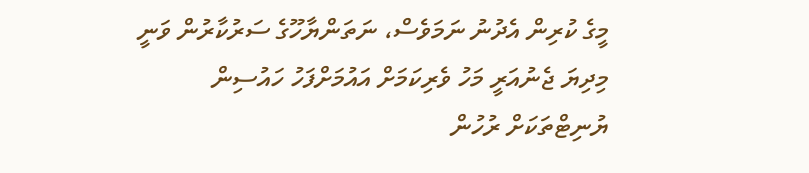މީގެ ކުރިން އެދުނު ނަމަވެސް، ނަތަންޔާހޫގެ ސަރުކާރުން ވަނީ މިދިޔަ ޖެނުއަރީ މަހު ވެރިކަމަށް އައުމަށްފަހު ހައުސިން ޔުނިޓްތަކަށް ރުހުން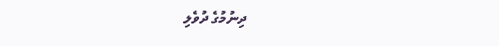ދިނުމުގެ ދުވެލި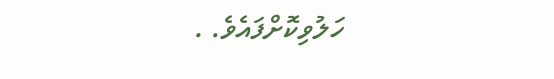ހަލުވިކޮށްފައެވެ. .